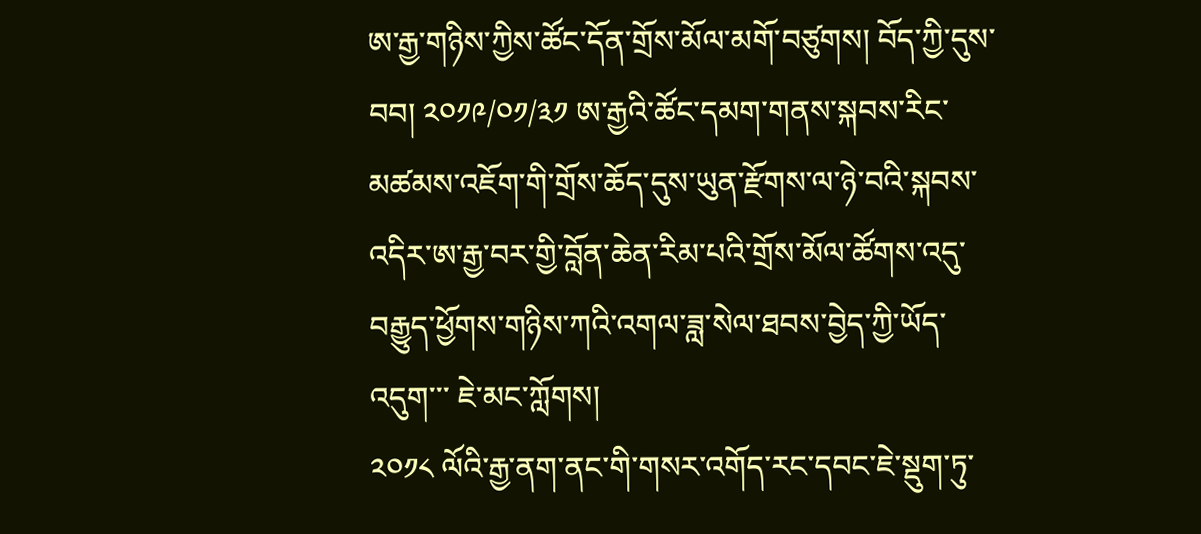ཨ་རྒྱ་གཉིས་ཀྱིས་ཚོང་དོན་གྲོས་མོལ་མགོ་བཙུགས། བོད་ཀྱི་དུས་བབ། ༢༠༡༩/༠༡/༣༡ ཨ་རྒྱའི་ཚོང་དམག་གནས་སྐབས་རིང་མཚམས་འཇོག་གི་གྲོས་ཆོད་དུས་ཡུན་རྫོགས་ལ་ཉེ་བའི་སྐབས་འདིར་ཨ་རྒྱ་བར་གྱི་བློན་ཆེན་རིམ་པའི་གྲོས་མོལ་ཚོགས་འདུ་བརྒྱུད་ཕྱོགས་གཉིས་ཀའི་འགལ་ཟླ་སེལ་ཐབས་བྱེད་ཀྱི་ཡོད་འདུག་་་ ཇེ་མང་ཀློགས།
༢༠༡༨ ལོའི་རྒྱ་ནག་ནང་གི་གསར་འགོད་རང་དབང་ཇེ་སྡུག་ཏུ་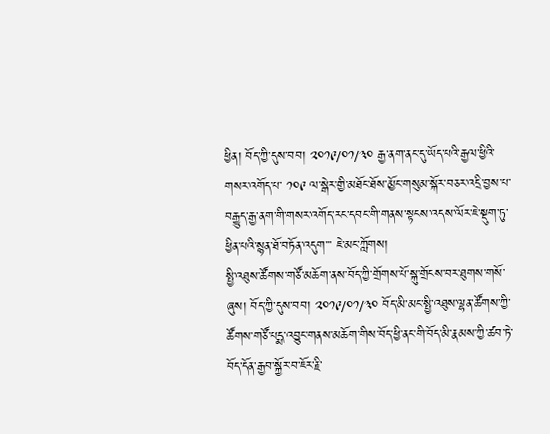ཕྱིན། བོད་ཀྱི་དུས་བབ། ༢༠༡༩/༠༡/༣༠ རྒྱ་ནག་ནང་དུ་ཡོད་པའི་རྒྱལ་ཕྱིའི་གསར་འགོད་པ་ ༡༠༩ ལ་སྒེར་གྱི་མཐོང་ཐོས་མྱོང་གསུམ་སྐོར་བཅར་འདྲི་བྱས་པ་བརྒྱུད་རྒྱ་ནག་གི་གསར་འགོད་རང་དབང་གི་གནས་སྟངས་འདས་ལོར་ཇེ་སྡུག་ཏུ་ཕྱིན་པའི་སྙན་ཐོ་བཏོན་འདུག་་་ ཇེ་མང་ཀློགས།
སྤྱི་འཐུས་ཚོགས་གཙོ་མཆོག་ནས་བོད་ཀྱི་གྲོགས་པོ་སྐུ་གྲོངས་བར་ཐུགས་གསོ་ཞུས། བོད་ཀྱི་དུས་བབ། ༢༠༡༩/༠༡/༣༠ བོད་མི་མང་སྤྱི་འཐུས་ལྷན་ཚོགས་ཀྱི་ཚོགས་གཙོ་པདྨ་འབྱུང་གནས་མཆོག་གིས་བོད་ཕྱི་ནང་གི་བོད་མི་རྣམས་ཀྱི་ཚབ་ཏེ་བོད་དོན་རྒྱབ་སྐྱོར་བ་ཇོར་རྗི་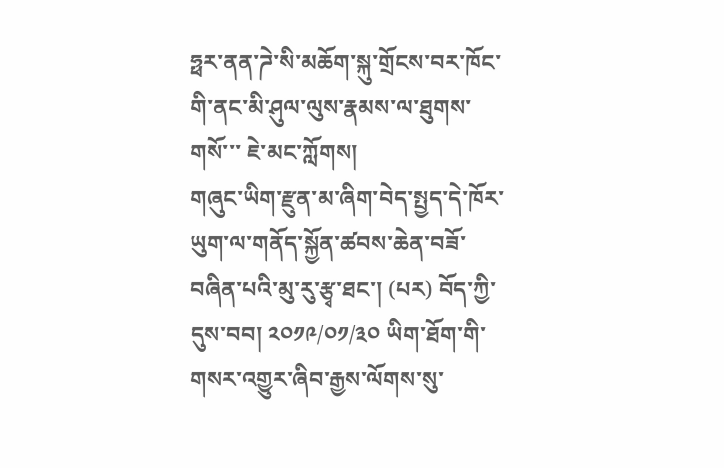ཧྥར་ནན་ཌེ་སི་མཆོག་སྐུ་གྲོངས་བར་ཁོང་གི་ནང་མི་ཤུལ་ལུས་རྣམས་ལ་ཐུགས་གསོ་་་ ཇེ་མང་ཀློགས།
གཞུང་ཡིག་རྫུན་མ་ཞིག་བེད་སྤྱད་དེ་ཁོར་ཡུག་ལ་གནོད་སྐྱོན་ཚབས་ཆེན་བཟོ་བཞིན་པའི་མུ་རུ་རྩྭ་ཐང་། (པར) བོད་ཀྱི་དུས་བབ། ༢༠༡༩/༠༡/༣༠ ཡིག་ཐོག་གི་གསར་འགྱུར་ཞིབ་རྒྱས་ལོགས་སུ་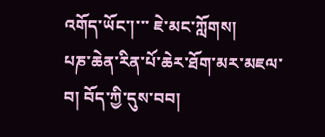འགོད་ཡོང་།་་་ ཇེ་མང་ཀློགས།
པཎ་ཆེན་རིན་པོ་ཆེར་ཐོག་མར་མཇལ་བ། བོད་ཀྱི་དུས་བབ།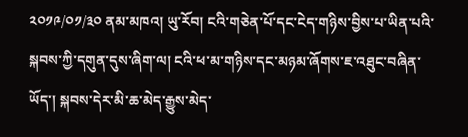༢༠༡༩/༠༡/༣༠ ནམ་མཁའ། ཡུ་རོབ། ངའི་གཅེན་པོ་དང་ངེད་གཉིས་བྱིས་པ་ཡིན་པའི་སྐབས་ཀྱི་དགུན་དུས་ཞིག་ལ། ངའི་ཕ་མ་གཉིས་དང་མཉམ་ཞོགས་ཇ་འཐུང་བཞིན་ཡོད་། སྐབས་དེར་མི་ཆ་མེད་རྒྱུས་མེད་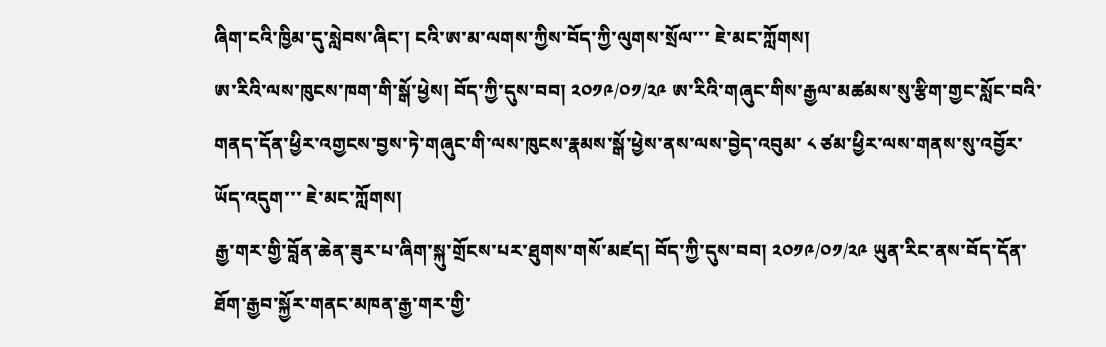ཞིག་ངའི་ཁྱིམ་དུ་སླེབས་ཞིང་། ངའི་ཨ་མ་ལགས་ཀྱིས་བོད་ཀྱི་ལུགས་སྲོལ་་་ ཇེ་མང་ཀློགས།
ཨ་རིའི་ལས་ཁུངས་ཁག་གི་སྒོ་ཕྱེས། བོད་ཀྱི་དུས་བབ། ༢༠༡༩/༠༡/༢༩ ཨ་རིའི་གཞུང་གིས་རྒྱལ་མཚམས་སུ་རྩིག་གྱང་སློང་བའི་གནད་དོན་ཕྱིར་འགྱངས་བྱས་ཏེ་གཞུང་གི་ལས་ཁུངས་རྣམས་སྒོ་ཕྱེས་ནས་ལས་བྱེད་འབུམ་ ༨ ཙམ་ཕྱིར་ལས་གནས་སུ་འབྱོར་ཡོད་འདུག་་་ ཇེ་མང་ཀློགས།
རྒྱ་གར་གྱི་བློན་ཆེན་ཟུར་པ་ཞིག་སྐུ་གྲོངས་པར་ཐུགས་གསོ་མཛད། བོད་ཀྱི་དུས་བབ། ༢༠༡༩/༠༡/༢༩ ཡུན་རིང་ནས་བོད་དོན་ཐོག་རྒྱབ་སྐྱོར་གནང་མཁན་རྒྱ་གར་གྱི་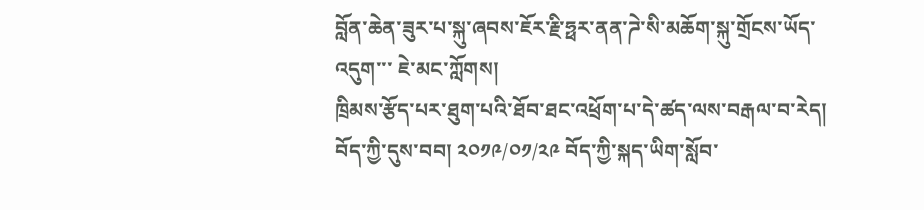བློན་ཆེན་ཟུར་པ་སྐུ་ཞབས་ཇོར་རྗི་ཧྥར་ནན་ཌེ་སི་མཆོག་སྐུ་གྲོངས་ཡོད་འདུག་་་ ཇེ་མང་ཀློགས།
ཁྲིམས་རྩོད་པར་ཐུག་པའི་ཐོབ་ཐང་འཕྲོག་པ་དེ་ཚད་ལས་བརྒལ་བ་རེད། བོད་ཀྱི་དུས་བབ། ༢༠༡༩/༠༡/༢༩ བོད་ཀྱི་སྐད་ཡིག་སློབ་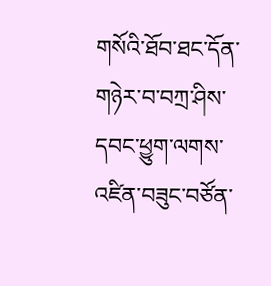གསོའི་ཐོབ་ཐང་དོན་གཉེར་བ་བཀྲ་ཤིས་དབང་ཕྱུག་ལགས་འཛིན་བཟུང་བཙོན་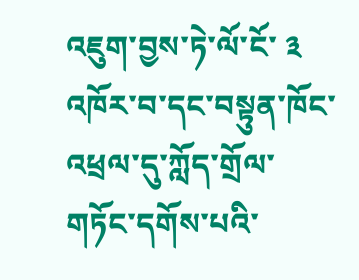འཇུག་བྱས་ཏེ་ལོ་ངོ་ ༣ འཁོར་བ་དང་བསྟུན་ཁོང་འཕྲལ་དུ་ཀློད་གྲོལ་གཏོང་དགོས་པའི་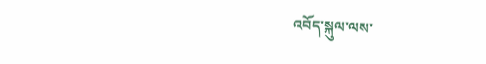འབོད་སྐུལ་ལས་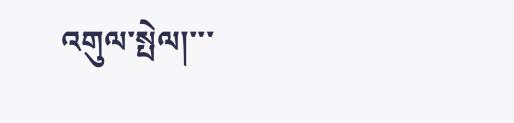འགུལ་སྤེལ།་་་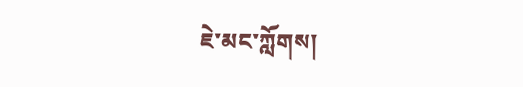ཇེ་མང་ཀློགས།